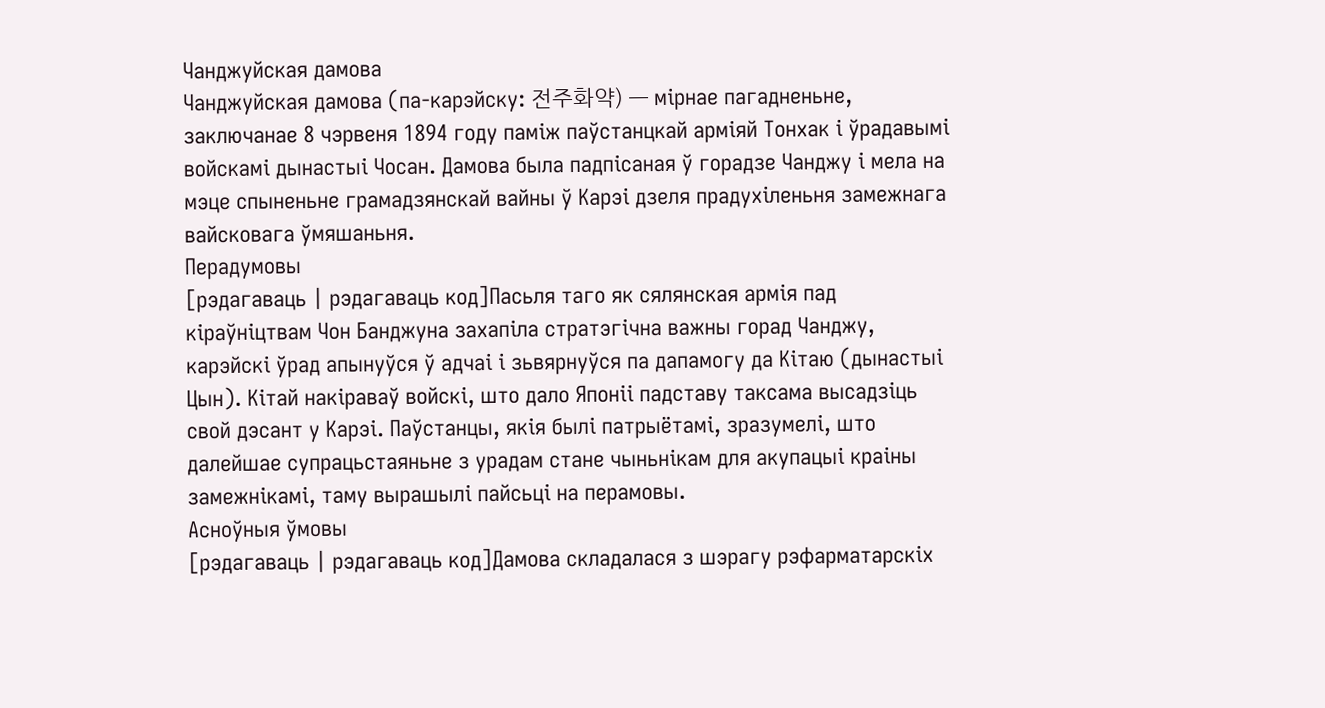Чанджуйская дамова
Чанджуйская дамова (па-карэйску: 전주화약) — мірнае пагадненьне, заключанае 8 чэрвеня 1894 году паміж паўстанцкай арміяй Тонхак і ўрадавымі войскамі дынастыі Чосан. Дамова была падпісаная ў горадзе Чанджу і мела на мэце спыненьне грамадзянскай вайны ў Карэі дзеля прадухіленьня замежнага вайсковага ўмяшаньня.
Перадумовы
[рэдагаваць | рэдагаваць код]Пасьля таго як сялянская армія пад кіраўніцтвам Чон Банджуна захапіла стратэгічна важны горад Чанджу, карэйскі ўрад апынуўся ў адчаі і зьвярнуўся па дапамогу да Кітаю (дынастыі Цын). Кітай накіраваў войскі, што дало Японіі падставу таксама высадзіць свой дэсант у Карэі. Паўстанцы, якія былі патрыётамі, зразумелі, што далейшае супрацьстаяньне з урадам стане чыньнікам для акупацыі краіны замежнікамі, таму вырашылі пайсьці на перамовы.
Асноўныя ўмовы
[рэдагаваць | рэдагаваць код]Дамова складалася з шэрагу рэфарматарскіх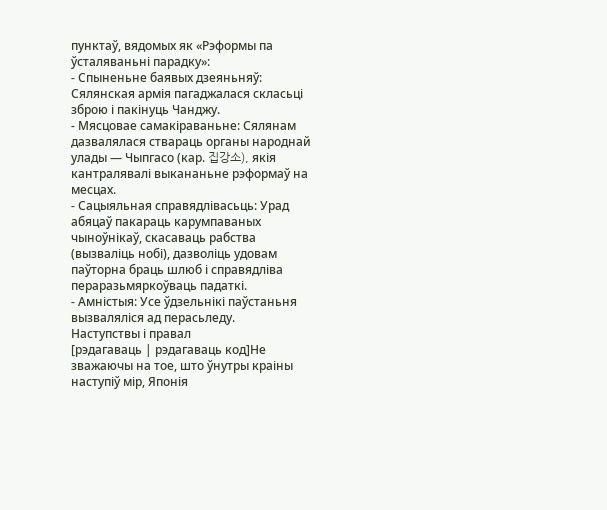пунктаў, вядомых як «Рэформы па ўсталяваньні парадку»:
- Спыненьне баявых дзеяньняў: Сялянская армія пагаджалася скласьці зброю і пакінуць Чанджу.
- Мясцовае самакіраваньне: Сялянам дазвалялася ствараць органы народнай улады — Чыпгасо (кар. 집강소), якія кантралявалі выкананьне рэформаў на месцах.
- Сацыяльная справядлівасьць: Урад абяцаў пакараць карумпаваных чыноўнікаў, скасаваць рабства (вызваліць нобі), дазволіць удовам паўторна браць шлюб і справядліва пераразьмяркоўваць падаткі.
- Амністыя: Усе ўдзельнікі паўстаньня вызваляліся ад перасьледу.
Наступствы і правал
[рэдагаваць | рэдагаваць код]Не зважаючы на тое, што ўнутры краіны наступіў мір, Японія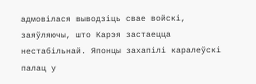адмовілася выводзіць свае войскі, заяўляючы, што Карэя застаецца нестабільнай. Японцы захапілі каралеўскі палац у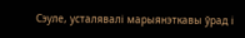Сэуле, усталявалі марыянэткавы ўрад і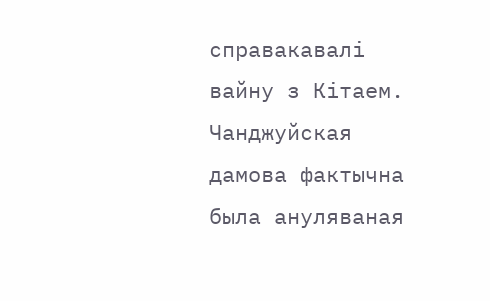справакавалі вайну з Кітаем. Чанджуйская дамова фактычна была ануляваная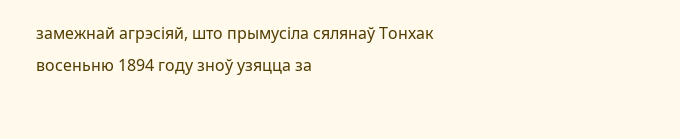замежнай агрэсіяй, што прымусіла сялянаў Тонхак восеньню 1894 году зноў узяцца за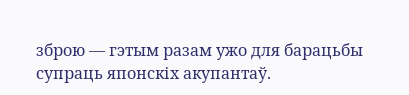зброю — гэтым разам ужо для барацьбы супраць японскіх акупантаў.